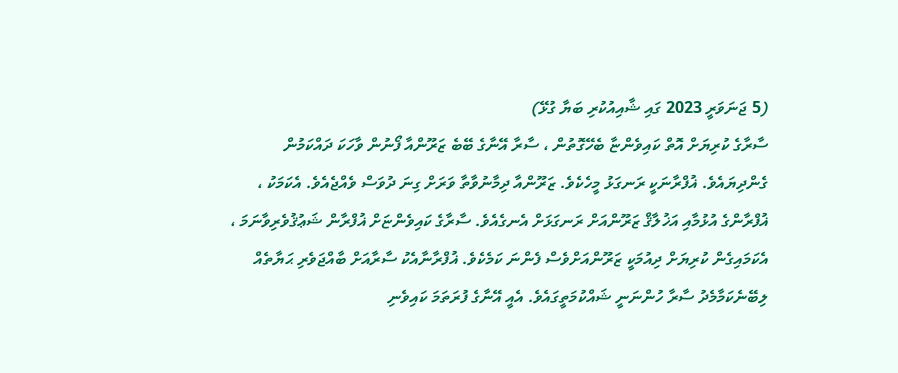(5 ޖަނަވަރީ 2023 ގައި ޝާއިއުކުރި ބަޔާ ގުޅޭ)
ސާރާގެ ކުރިޔަށް އޮތް ކައިވެންޏާ ބެހޭގޮތުން ، ސާރާ އޭނާގެ ބޭބެ ޒަރޫންއާ ފޯނުން ވާހަކަ ދައްކަމުން ގެންދިޔައެވެ. ޣުފްރާނަކީ ރަނގަޅު މީހެކެވެ. ޒަރޫންއާ ދިމާނުވާތާ ވަރަށް ގިނަ ދުވަސް ވެއްޖެއެވެ. އެކަމަކު ، ޣުފްރާންގެ އުޅުމާއި އަޚުލާޤް ޒަރޫންއަށް ރަނގަޅަށް އެނގެއެވެ. ސާރާގެ ކައިވެންޏަށް ޣުފްރާން ޝަޢުޤުވެރިވާނަމަ ، އެކަމައިގެން ކުރިޔަށް ދިއުމަކީ ޒަރޫންއަށްވެސް ފެންނަ ކަމެކެވެ. ޣުފްރާނާއެކު ސާރާއަށް ބާއްޖަވެރި ޙަޔާތެއް ލިބޭނެކަމާމެދު ސާރާ ހުންނަނީ ޝައްކުމަތީގައެވެ. އެއީ އޭނާގެ ފުރަތަމަ ކައިވެނި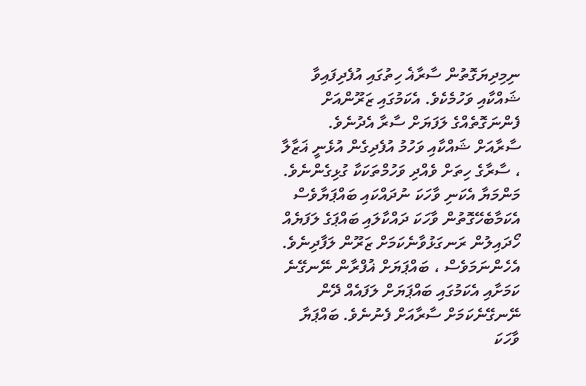ނިމިދިޔަގޮތުން ސާރާޣެ ހިތުގައި އުފެދިފައިވާ ޝައްކާއި ވަހުމެކެވެ. އެކަމުގައި ޒަރޫންއަށް ފެންނަގޮތެއްގެ ލަފަޔަށް ސާރާ އެދުނެވެ. ސާރާއަށް ޝައްކާއި ވަހުމު އުފެދިގެން އުޅެނީ ޣަޒާލާ ، ސާރާގެ ހިތަށް ވެއްދި ވަހުމްތަކަކާ ގުޅިގެންނެވެ. މަންމަޔާ އެކަނި ވާހަކަ ނުދައްކައި ބައްޕަޔާވެސް އެކަމާބެހޭގޮތުން ވާހަކަ ދައްކާލައި ބައްޕަގެ ލަފަޔެއް ހޯދައިލުން ރަނގަޅުވާނެކަމަށް ޒަރޫން ލަފާދިނެވެ. އެހެންނަމަވެސް ، ބައްޕަޔަށް ޣުފްރާން ނޭނގޭނެ ކަމަށާއި އެކަމުގައި ބައްޕަޔަށް ލަފައެއް ދޭން ނޭނގޭނެކަމަށް ސާރާއަށް ފެނުނެވެ. ބައްޕަޔާ ވާހަކަ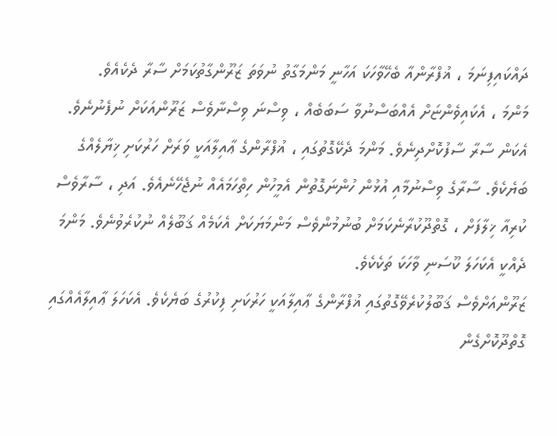ދައްކައިފިނަމަ ، ޣުފްރާންއާ ބެހޭވާހަކަ އަހާނީ މަންމަގާތު ނުވަތަ ޒަރޫންގާތުކަމަށް ސާރާ ދެކެއެވެ.
މަންމަ ، އެކައިވެންޏަށް އެއްބަސްނުވާ ސަބަބެއް ، ވިސްނަ ވިސްނާވެސް ޒަރޫންއަކަށް ނުފެނުނެވެ. އެކަން ސާރާ ސާފުކޮށްދިނެވެ. މަންމަ ދެކޭގޮތުގައި ، ޣުފްރާންގެ ޢާއިލާއަކީ ވަރަށް ހަރުކަށި ޚިޔާލެއްގެ ބަޔެކެވެ. ސާރާގެ ވިސްނުމާއި އުޅުން ހުންނަގޮތުން އެމީހުން ހިތްހަމައެއް ނުޖެހޭނެއެވެ. އަދި ، ސާރާވެސް ކުރިއާ ޚިލާފަށް ، ގޮތްދޫކުރާނެކަމަށް ބުނުމުންވެސް މަންމަޔަކަށް އެކަމެއް ޤަބޫލެއް ނުކުރެވުނެވެ. މަންމަ ދެއްކީ އެކަހަލަ ކޫސަނި ވާހަކަ ތަކެކެވެ.
ޒަރޫންއަށްވެސް ޤަބޫލުކުރެވޭގޮތުގައި ޣުފްރާންގެ ޢާއިލާއަކީ ހަރުކަށި ފިކުރުގެ ބަޔެކެވެ. އެކަހަލަ ޢާއިލާއެއްގައި ގޮތްދޫކޮށްގެން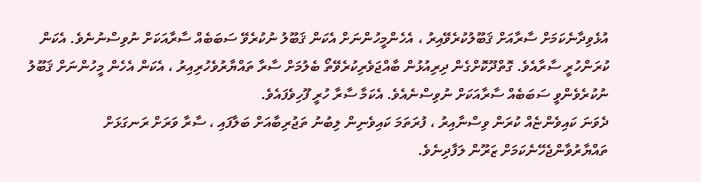އުޅެވިދާނެކަމަށް ސާރާއަށް ޤަބޫލުކުރެވޭއިރު ، އެހެންމީހުންނަށް އެކަން ޤަބޫލު ނުކުރެވޭ ސަބަބެއް ސާރާއަކަށް ނުވިސްނުނެވެ. އެކަން ކުރަންހުރީ ސާރާއެވެ. ގޮތްދޫކޮށްގެން ދިރިއުޅުން ބާއްޖަވެރިކުރެވޭތޯ ބެލުމަށް ސާރާ ތައްޔާރުވެހުރިއިރު ، އެކަން އެހެން މީހުންނަށް ޤަބޫލު ނުކުރެވެންވީ ސަބަބެއް ސާރާއަކަށް ނުވިސްނެއެވެ. އެކަމާ ސާރާ ހުރީ ފޫހިވެފައެވެ.
ދެވަނަ ކައިވެންޏެއް ކުރަން ވިސްނާއިރު ، ފުރަތަމަ ކައިވެނިން ލިބުނު ތަޖުރިބާއަށް ބަލާފައި ، ސާރާ ވަރަށް ރަނގަޅަށް ތައްޔާރުވާންޖެހޭނެކަމަށް ޒަރޫން ލަފާދިނެވެ.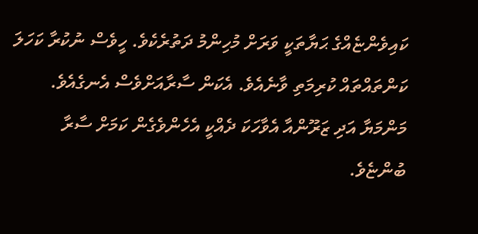ކައިވެންޏެއްގެ ޙަޔާތަކީ ވަރަށް މުހިންމު ދަތުރެކެވެ. ހީވެސް ނުކުރާ ކަހަލަ ކަންތައްތައް ކުރިމަތި ވާނެއެވެ. އެކަން ސާރާއަށްވެސް އެނގެއެވެ. މަންމަޔާ އަދި ޒަރޫންއާ އެވާހަކަ ދެއްކީ އެހެންވެގެން ކަމަށް ސާރާ ބުންޏެވެ.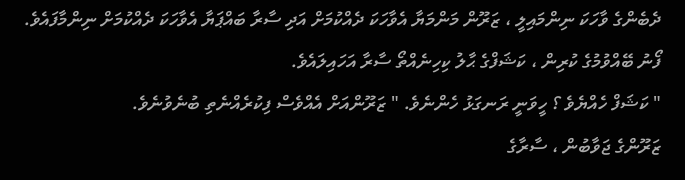ދެބެންގެ ވާހަކަ ނިންމައިލީ ، ޒަރޫން މަންމަޔާ އެވާހަކަ ދެއްކުމަށް އަދި ސާރާ ބައްޕަޔާ އެވާހަކަ ދެއްކުމަށް ނިންމާފައެވެ. ފޯނު ބޭއްވުމުގެ ކުރިން ، ކަޝަފްގެ ޙާލު ކިހިނެއްތޯ ސާރާ އަހައިލައެވެ.
" ކަޝަފް ހެއްޔެވެ ؟ ހީވަނީ ރަނގަޅު ހެންނެވެ. " ޒަރޫންއަށް އެއްވެސް ފިކުރެއްނެތި ބުނެވުނެވެ.
ޒަރޫންގެ ޖަވާބުން ، ސާރާގެ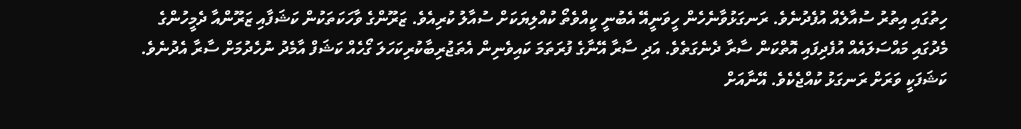ހިތުގައި އިތުރު ސުއާލެއް އުފެދުނެވެ. ރަނގަޅުވާނެހެން ހީވަނީއޭ އެބުނީ ކީއްވެތޯ ކުއްލިޔަކަށް ސުއާލު ކުރިއެވެ. ޒަރޫންގެ ވާހަކަތަކުން ކަޝަފާއި ޒަރޫންއާ ދެމީހުންގެ މެދުގައި މައްސަލައެއް އުފެދިފައި އޮތްކަން ސާރާ ދެނެގަތެވެ. އަދި ސާރާ އޭނާގެ ފުރަތަމަ ކައިވެނިން އެތަޖުރިބާކުރިކަހަލަ ގޯހެއް ކަޝަފް އާމެދު ނުހެދުމަށް ސާރާ އެދުނެވެ. ކަޝަފަކީ ވަރަށް ރަނގަޅު ކުއްޖެކެވެ. އޭނާއަށް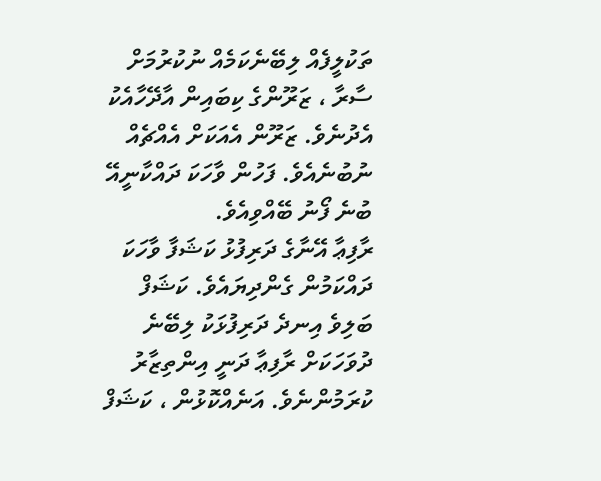ތަކުލީފެއް ލިބޭނެކަމެއް ނުކުރުމަށް ސާރާ ، ޒަރޫންގެ ކިބައިން އާދޭހާއެކު އެދުނެވެ. ޒަރޫން އެއަކަށް އެއްޗެއް ނުބުނެއެވެ. ފަހުން ވާހަކަ ދައްކާނީއޭ ބުނެ ފޯނު ބޭއްވިއެވެ.
ރާފިޢާ އޭނާގެ ދަރިފުޅު ކަޝަފާ ވާހަކަ ދައްކަމުން ގެންދިޔައެވެ. ކަޝަފް ބަލިވެ އިނދެ ދަރިފުޅަކު ލިބޭނެ ދުވަހަކަށް ރާފިޢާ ދަނީ އިންތިޒާރު ކުރަމުންނެވެ. އަނެއްކޮޅުން ، ކަޝަފް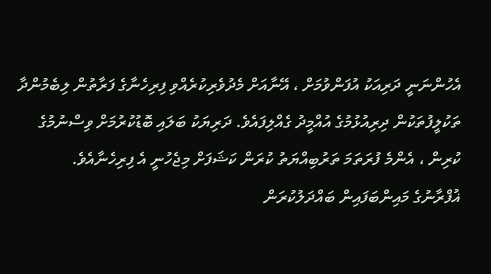އެހުންނަނީ ދަރިއަކު އުފަންވުމަށް ، އޭނާއަށް މެދުވެރިކުރެއްވި ފިރިހެނާގެ ފަރާތުން ލިބެމުންދާ ތަކުލީފުތަކުން ދިރިއުޅުމުގެ އުއްމީދު ގެއްލިފައެވެ. ދަރިޔަކު ބަލައި ބޮޑުކުރުމަށް ވިސްނުމުގެ ކުރިން ، އެންމެ ފުރަތަމަ ތަރުބިއްޔަތު ކުރަން ކަޝަފަށް މިޖެހުނީ އެ ފިރިހެނާއެވެ.
ޣުފްރާނުގެ މައިންބަފައިން ބައްދަލުކުރަން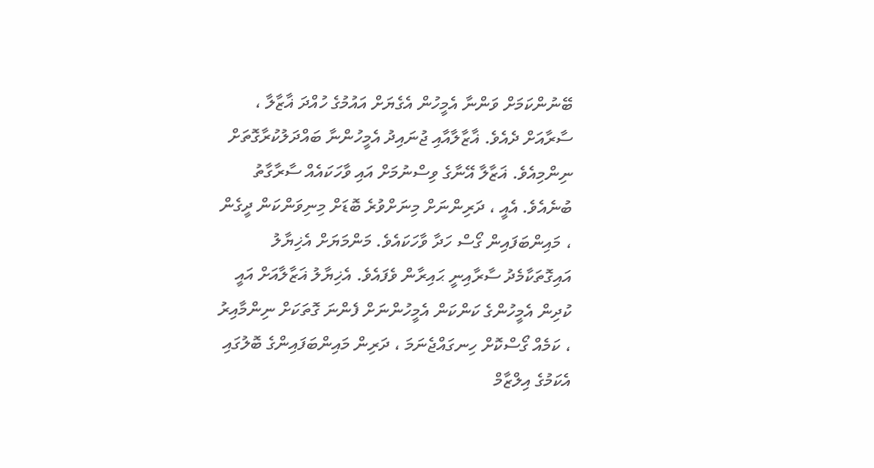ބޭނުންކަމަށް ވަންނާ އެމީހުން އެގެޔަށް އައުމުގެ ހުއްދަ ޣާޒާލާ ، ސާރާއަށް ދެއެވެ. ޣާޒާލާއާއި ޖުނައިދު އެމީހުންނާ ބައްދަލުކުރާގޮތަށް ނިންމިއެވެ. ޣަޒާލާ އޭނާގެ ވިސްނުމަށް އައި ވާހަކައެއް ސާރާގާތު ބުނެއެވެ. އެއީ ، ދަރިންނަށް މިނަށްވުރެ ބޮޑަށް މިނިވަންކަން ދީގެން ، މައިންބަފައިން ގޯސް ހަދާ ވާހަކައެވެ. މަންމަޔަށް އެޚިޔާލު އައިގޮތަކާމެދު ސާރާއިނީ ޙައިރާން ވެފައެވެ. އެޚިޔާލު ޣަޒާލާއަށް އައީ ކުދިން އެމީހުންގެ ކަންކަން އެމީހުންނަށް ފެންނަ ގޮތަކަށް ނިންމާއިރު ، ކަމެއް ގޯސްކޮށް ހިނގައްޖެނަމަ ، ދަރިން މައިންބަފައިންގެ ބޮލުގައި އެކަމުގެ އިލްޒާމް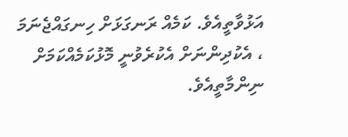އަޅުވާތީއެވެ. ކަމެއް ރަނގަޅަށް ހިނގައްޖެނަމަ ، އެކުދިންނަށް އެކުރެވުނީ މޮޅުކަމެއްކަމަށް ނިންމާތީއެވެ.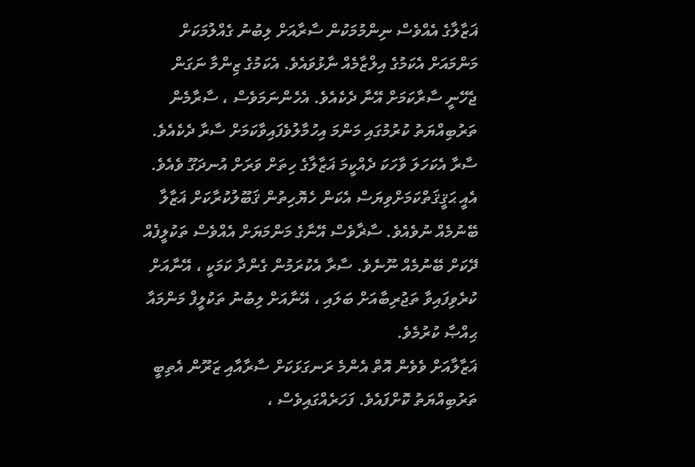ޣަޒާލާގެ އެއްވެސް ނިންމުމަކުން ސާރާއަށް ލިބުނު ގެއްލުމަކަށް މަންމައަށް އެކަމުގެ އިލްޒާމެއް ނާޅުވައެވެ. އެކަމުގެ ޒިންމާ ނަގަން ޖެހޭނީ ސާރާކަމަށް އޭނާ ދެކެއެވެ. އެހެންނަމަވެސް ، ސާރާމެން ތަރުބިއްޔަތު ކުރުމުގައި މަންމަ އިހުމާލުވެފައިވާކަމަށް ސާރާ ދެކެއެވެ. ސާރާ އެކަހަލަ ވާހަކަ ދެއްކީމަ ޣަޒާލާގެ ހިތަށް ވަރަށް އުނދަގޫ ވެއެވެ. އެއީ ޙަޤީޤަތްކަމަށްވިޔަސް އެކަން ހެޔޮހިތުން ޤަބޫލުކުރާކަށް ޣަޒާލާ ބޭނުމެއް ނުވެއެވެ. ސާޜާވެސް އޭނާގެ މަންމަޔަށް އެއްވެސް ތަކުލީފެއް ދޭކަށް ބޭނުމެއް ނޫނެވެ. ސާރާ އެކުރަމުން ގެންދާ ކަމަކީ ، އޭނާއަށް ކުރެވިފައިވާ ތަޖުރިބާއަށް ބަލައި ، އޭނާއަށް ލިބުނު ތަކުލީފް މަންމައާ ޙިއްޞާ ކުރުމެވެ.
ޣަޒާލާއަށް ވެވެން އޮތް އެންމެ ރަނގަޅަކަށް ސާރާއާއި ޒަރޫން އެތިބީ ތަރުބިއްޔަތު ކޮށްފައެވެ. ފަހަރެއްގައިވެސް ،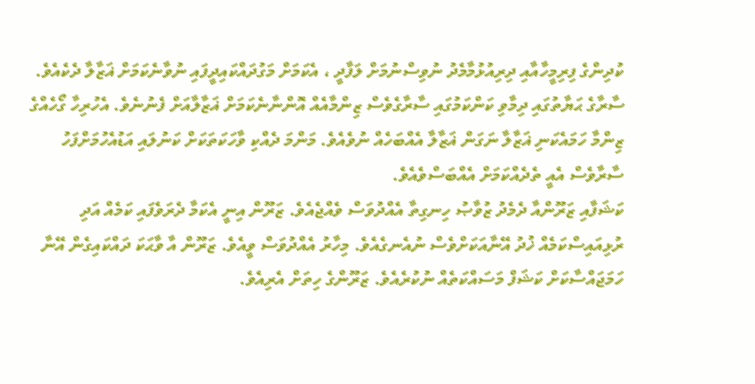ކުދިންގެ ފިރިމީހާއާއި ދިރިއުޅުމާމެދު ނުވިސްނުމަށް ލަފާދީ ، އެކަމަށް މަގުދައްކައިދީފައި ނުވާނެކަމަށް ޣަޒާލާ ދެކެއެވެ. ސާރާގެ ޙަޔާތުގައި ދިމާވި ކަންކަމުގައި ސާރާގެވެސް ޒިންމާއެއް އޮންނާނެކަމަށް ޣަޒާލާއަށް ފެނުނެވެ. އެހުރިހާ ގޯހެއްގެ ޒިންމާ ހަމައެކަނި ޣަޒާލާ ނަގަން ޣަޒާލާ އެއްބަހެއް ނުވެއެވެ. މަންމަ ދެއްކި ވާހަކަތަކަށް ކަނުލައި އަޑުއެހުމަށްފަހު ސާރާވެސް އެއީ ތެދެއްކަމަށް އެއްބަސްވެއެވެ.
ކަޝަފާއި ޒަރޫންއާ ދެމެދު ޒުވާޞު ހިނގިތާ އެއްދުވަސް ވެއްޖެއެވެ. ޒަރޫން އިނީ އެކަމާ ދެރަވެފައި ކަމެއް އަދި ރުޅިއައިސްކަމެއް ޚުދު އޭނާއަކަށްވެސް ނުއެނގެއެވެ. މިހާރު އެއްދުވަސް ވީއެވެ. ޒަރޫން އާ ވާޙަކަ ދައްކައިގެން އޭނާ ހަމަޖައްސާކަށް ކަޝަފް މަސައްކަތެއް ނުކުރެއެވެ. ޒަރޫންގެ ހިތަށް އެރިއެވެ.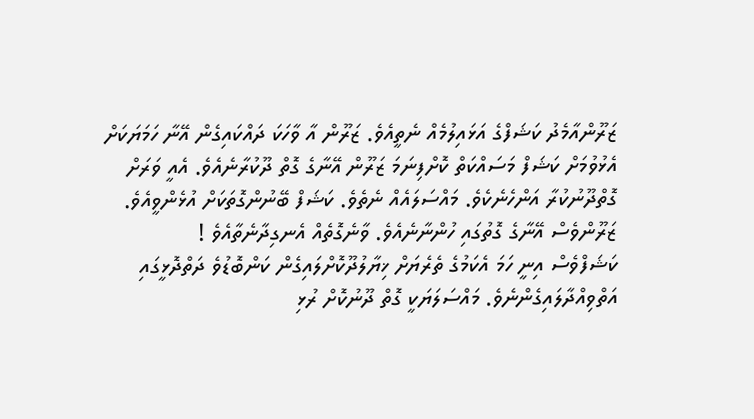ޒަރޫންއާމެދު ކަޝަފްގެ އަޅައިލުމެއް ނެތީއެވެ. ޒަރޫން އާ ވާހަކަ ދައްކައިގެން އޭނާ ހަމަޔަކަށް އެޅުވުމަށް ކަޝަފް މަސައްކަތް ކޮށްފިނަމަ ޒަރޫން އޭނާގެ ގޮތް ދޫކުރާނެއެވެ. އެއީ ވަރަށް ގޮތްދޫނުކުރާ އަންހެނެކެވެ. މައްސަލައެއް ނެތެވެ. ކަޝަފް ބޭނުންގޮތަކަށް އުޅެންވީއެވެ. ޒަރޫންވެސް އޭނާގެ ގޮތުގައި ހުންނާނެއެވެ. ވާނެގޮތެއް އެނގިދާނެތާއެވެ !
ކަޝަފްވެސް އިނީ ހަމަ އެކަމުގެ ތެރެޔަށް ޚިޔާލުދޫކޮށްލައިގެން ކަންބޮޑުވެ ދަތްދޮޅީގައި އަތްވިއްދާލައިގެންނެވެ. މައްސަލަޔަކީ ގޮތް ދޫނުކޮށް ރުޅި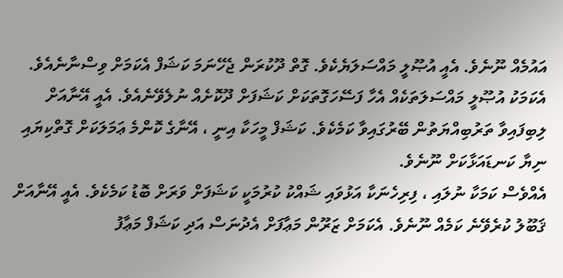އައުމެއް ނޫނެވެ. އެއީ އުޞޫލީ މައްސަލަޔެކެވެ. ގޮތް ދޫކުރަން ޖެހޭނަމަ ކަޝަފް އެކަމަށް ވިސްނާނެއެވެ. އެކަމަކު އުޞޫލީ މައްސަލަތަކެއް އެހާ ފަސޭހަގޮތަކަށް ކަޝަފަށް ދޫކޮށެއް ނުލެވޭނެއެވެ. އެއީ އޭނާއަށް ލިބިފައިވާ ތަރުބިއްޔަތުން ބޭރުގައިވާ ކަމެކެވެ. ކަޝަފް މީހަކާ އިނީ ، އޭނާގެ ކޮންމެ ޢަމަލަކަށް ގޮތްކިޔައި ނިޔާ ކަނޑައަޅާކަށް ނޫނެވެ.
އެއްވެސް ކަމަކާ ނުލައި ، ފިރިހެނަކާ އަޅުވައި ޝައްކު ކުރުމަކީ ކަޝަފަށް ވަރަށް ބޮޑު ކަމެކެވެ. އެއީ އޭނާއަށް ޤަބޫލު ކުރެވޭނެ ކަމެއް ނޫނެވެ. އެކަމަށް ޒަރޫން މަޢާފަށް އެދުނަސް އަދި ކަޝަފް މަޢާފު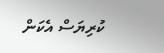ކުރިޔަސް އެކަން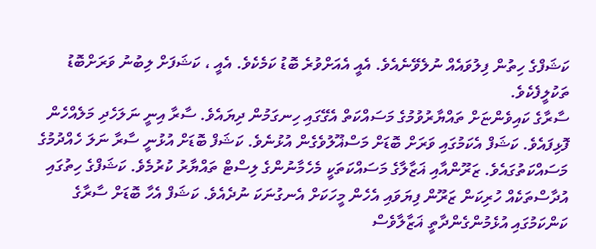ކަޝަފްގެ ހިތުން ފިލުވައެއް ނުލެވޭނެއެވެ. އެއީ އެއަށްވުރެ ބޮޑު ކަމެކެވެ. އެއީ ، ކަޝަފަށް ލިބުނު ވަރަށްބޮޑު ތަކުލީފެކެވެ.
ސާރާގެ ކައިވެންޏަށް ތައްޔާރުވުމުގެ މަސައްކަތް އެގޭގައި ހިނގަމުން ދިޔައެވެ. ސާރާ އިނީ ނަލަހެދި މަލެއްހެން ފޮޅިފައެވެ. ކަޝަފް އެކަމުގައި ވަރަށް ބޮޑަށް މަސްޣޫލުވެގެން އުޅުނެވެ. ކަޝަފް ބޮޑަށް އުޅުނީ ސާރާ ނަލަ ހެއްދުމުގެ މަސައްކަތުގައެވެ. ޒަރޫންއާއި ޣަޒާލާގެ މަސައްކަތަކީ މެހެމާނުންގެ ލިސްޓް ތައްޔާރު ކުރުމެވެ. ކަޝަފްގެ ހިތުގައި އުދާސްތަކެއް ހުރިކަން ޒަރޫން ފިޔަވައި އެހެން މީހަކަށް އެނގުނަކަ ނުދެއެވެ. ކަޝަފް އެހާ ބޮޑަށް ސާރާގެ ކަންކަމުގައި އުޅެމުންގެންދާތީ ޣަޒާލާވެސް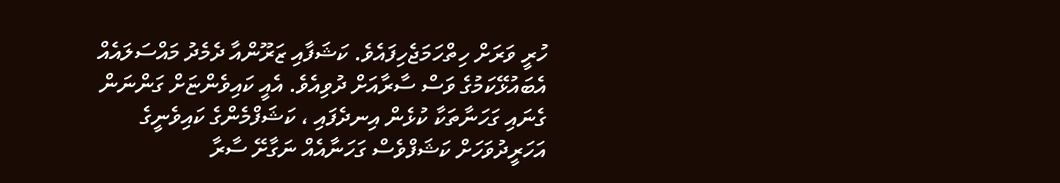ހުރީ ވަރަށް ހިތްހަމަޖެހިފައެވެ. ކަޝަފާއި ޒަރޫންއާ ދެމެދު މައްސަލައެއް އެބައުޅޭކަމުގެ ވަސް ސާރާއަށް ދުވިއެވެ. އެއީ ކައިވެންޏަށް ގަންނަން ގެނައި ގަހަނާތަކާ ކުޅެން އިނދެފައި ، ކަޝަފްމެންގެ ކައިވެނީގެ އަހަރީދުވަހަށް ކަޝަފްވެސް ގަހަނާއެއް ނަގާށޭ ސާރާ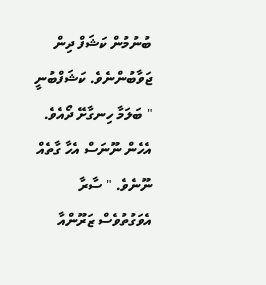ބުނުމުން ކަޝަފް ދިން ޖަވާބުންނެވެ. ކަޝަފްބުނީ " ބަލަމާ ހިނގާށޭ ދޯއެވެ. އެހެން ނޫނަސް އެހާ ގާތެއް ނޫނެވެ. " ސާރާ އެވަގުތުވެސް ޒަރޫންއާ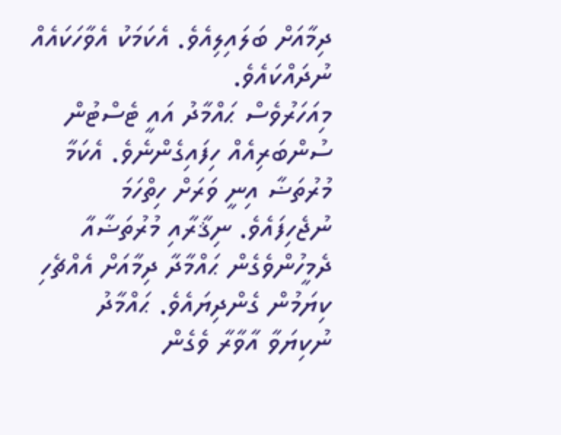ދިމާއަށް ބަލައިލިއެވެ. އެކަމަކު އެވާހަކައެއް ނުދައްކައެވެ.
މިއަހަރުވެސް ޙައްމާދު އައީ ޓެސްޓުން ސުންބަރިއެއް ހިފައިގެންނެވެ. އެކަމާ މުރުތަޟާ އިނީ ވަރަށް ހިތްހަމަ ނުޖެހިފައެވެ. ނިޤާރާއި މުރުތަޟާއާ ދެމީހުންވެގެން ޙައްމާދާ ދިމާއަށް އެއްޗެހި ކިޔަމުން ގެންދިޔައެވެ. ޙައްމާދު ނުކިޔަވާ އާވާރާ ވެގެން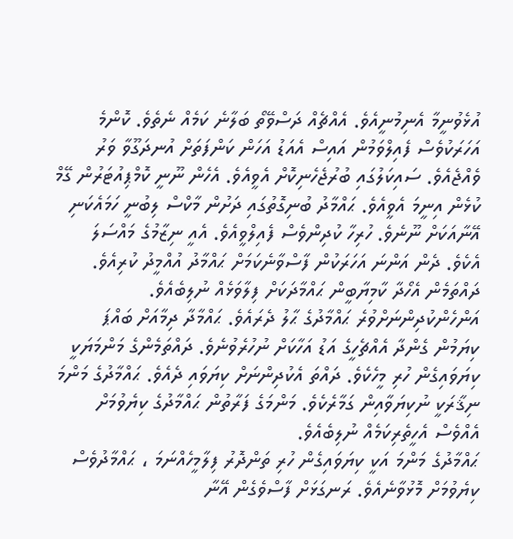އުޅެވުނީމާ އެނިމުނީއެވެ. އެއްޗެއް ދަސްވޭތޯ ބަލާނެ ކަމެއް ނެތެވެ. ކޮންމެ އަހަރަކުވެސް ފެއިލްވަމުން އައިސް އެއަޑު އަހަން ކަންފަތަށް އުނދަގޫވާ ވަރު ވެއްޖެއެވެ. ސައިކަލުގައި ބުރުޖެހެނިކޮށް އެވީއެވެ. އެހެން ނޫނީ ކޮމްޕިއުޓަރުން ގޭމް ކުޅެން އިނީމަ އެވީއެވެ. ޙައްމާދު ބުނިގޮތުގައި ދަށުން މާކްސް ލިބުނީ ހަމައެކަނި އޭނާއަކަށް ނޫނެވެ. ހުރިހާ ކުދިންވެސް ފެއިލްވީއެވެ. އެއީ ނިޒާމުގެ މައްސަލަ އެކެވެ. ދެން އަންނަ އަހަރަކުން ފާސްވާނެކަމަށް ޙައްމާދު އުއްމީދު ކުރިއެވެ. ދައްތަމެން އެހޯދާ ކާމިޔާބީން ޙައްމާދަކަށް ފިލާވަޅެއް ނުލިބެއެވެ. އަންހެންކުދިންނަށްވުރެ ޙައްމާދުގެ ޙާލު ދެރައެވެ. ޙައްމާދާ ދިމާއަށް ބައްޕަ ކިޔަމުން ގެންދާ އެއްޗެހީގެ އަޑު އަހާކަށް ނުހުރެވުނެވެ. ދައްތަމެންގެ މަންމަޔަކީ ކިޔަވައިގެން ހުރި މީހެކެވެ. ދައްތަ އެކުދިންނަށް ކިޔަވައި ދެއެވެ. ޙައްމާދުގެ މަންމަ ނިޤާރަކީ ނުކިޔަވާއިން ގަމާރެކެވެ. މަންމަގެ ފަރާތުން ޙައްމާދުގެ ކިޔެވުމަށް އެއްވެސް އެހީތެރިކަމެއް ނުލިބެއެވެ.
ޙައްމާދުގެ މަންމަ އަކީ ކިޔަވައިގެން ހުރި ތަންދޮރު ފިލާމީހެއްނަމަ ، ޙައްމާދުވެސް ކިޔެވުމަށް މޮޅުވާނެއެވެ. ރަނގަޅަށް ފާސްވެގެން އޭނާ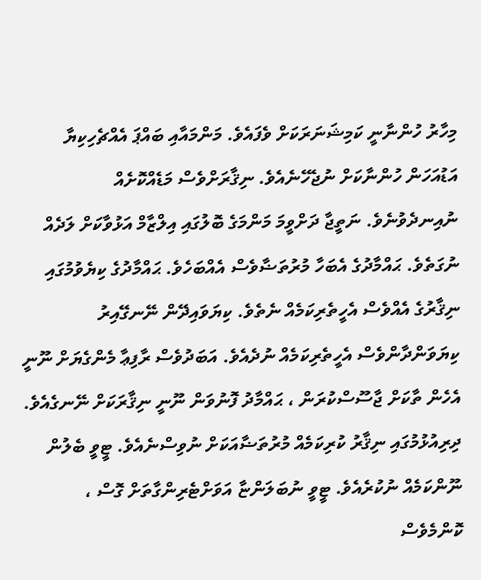މިހާރު ހުންނާނީ ކަމިޝަނަރަކަށް ވެފައެވެ. މަންމައާއި ބައްޕަ އެއްޗެހިކިޔާ އަޑުއަހަން ހުންނާކަށް ނުޖެހޭނެއެވެ. ނިޤާރަށްވެސް މަޑެއްކޮށެއް ނުއިނދެވުނެވެ. ނަތީޖާ ދަށްވީމަ މަންމަގެ ބޮލުގައި އިލްޒާމް އަޅުވާކަށް ލަދެއް ނުގަތެވެ. ޙައްމާދުގެ އެބަހާ މުރުތަޟާވެސް އެއްބަހެވެ. ޙައްމާދުގެ ކިޔެވުމުގައި ނިޤާރުގެ އެއްވެސް އެހީތެރިކަމެއް ނެތެވެ. ކިޔަވައިދޭން ނޭނގޭއިރު ކިޔަވަންދާންވެސް އެހީތެރިކަމެއް ނުދެއެވެ. އަބަދުވެސް ރާފިޢާ މެންގެޔަށް ނޫނީ އެހެން ތާކަށް ޖާސޫސްކުރަން ، ޙައްމާދު ފޮނުވަން ނޫނީ ނިޤާރަކަށް ނޭނގެއެވެ. ދިރިއުޅުމުގައި ނިޤާރު ކުރިކަމެއް މުރުތަޟާއަކަށް ނުވިސްނެއެވެ. ޓީވީ ބެލުން ނޫންކަމެއް ނުކުރެއެވެ. ޓީވީ ނުބަލަންޏާ އަވަށްޓެރިންގާތަށް ގޮސް ، ކޮންމެވެސް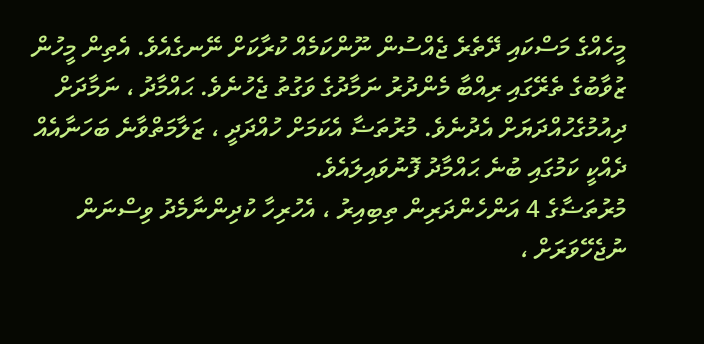މީހެއްގެ މަސްކައި ދޭތެރެ ޖެއްސުން ނޫންކަމެއް ކުރާކަށް ނޭނގެއެވެ. އެތިން މީހުން ޒުވާބުގެ ތެރޭގައި ރިއްބާ މެންދުރު ނަމާދުގެ ވަގުތު ޖެހުނެވެ. ޙައްމާދު ، ނަމާދަށް ދިއުމުގެހުއްދަޔަށް އެދުނެވެ. މުރުތަޟާ އެކަމަށް ހުއްދަދީ ، ޒަލާމަތްވާނެ ބަހަނާއެއް ދެއްކީ ކަމުގައި ބުނެ ޙައްމާދު ފޮނުވައިލައެވެ.
މުރުތަޟާގެ 4 އަންހެންދަރިން ތިބިއިރު ، އެހުރިހާ ކުދިންނާމެދު ވިސްނަން ނުޖެހޭވަރަށް ،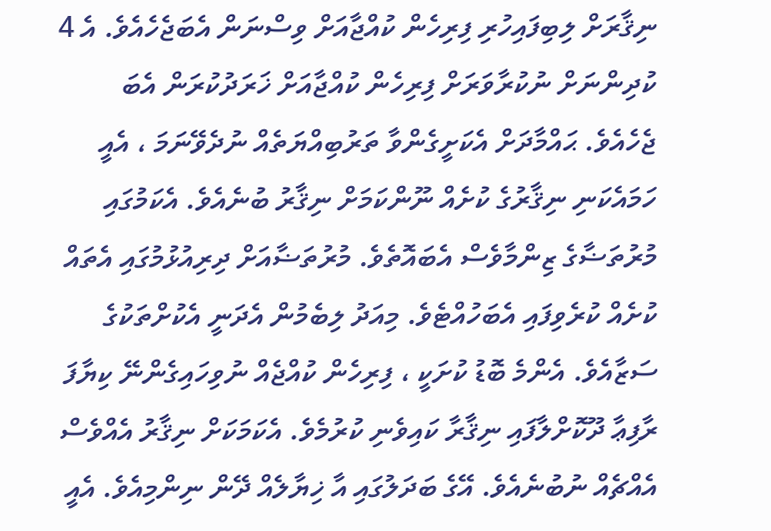ނިޤާރަށް ލިބިފައިހުރި ފިރިހެން ކުއްޖާއަށް ވިސްނަން އެބަޖެހެއެވެ. އެ 4 ކުދިންނަށް ނުކުރާވަރަށް ފިރިހެން ކުއްޖާއަށް ޚަރަދުކުރަން އެބަ ޖެހެއެވެ. ޙައްމާދަށް އެކަށީގެންވާ ތަރުބިއްޔަތެއް ނުދެވޭނަމަ ، އެއީ ހަމައެކަނި ނިޤާރުގެ ކުށެއް ނޫންކަމަށް ނިޤާރު ބުނެއެވެ. އެކަމުގައި މުރުތަޟާގެ ޒިންމާވެސް އެބައޮތެވެ. މުރުތަޟާއަށް ދިރިއުޅުމުގައި އެތައް ކުށެއް ކުރެވިފައި އެބަހުއްޓެވެ. މިއަދު ލިބެމުން އެދަނީ އެކުށްތަކުގެ ސަޒާއެވެ. އެންމެ ބޮޑު ކުށަކީ ، ފިރިހެން ކުއްޖެއް ނުވިހައިގެންނޭ ކިޔާފަ ރާފިޢާ ދޫކޮށްލާފައި ނިޤާރާ ކައިވެނި ކުރުމެވެ. އެކަމަކަށް ނިޤާރު އެއްވެސް އެއްޗެއް ނުބުނެއެވެ. އޭގެ ބަދަލުގައި އާ ޚިޔާލެއް ދޭން ނިންމިއެވެ. އެއީ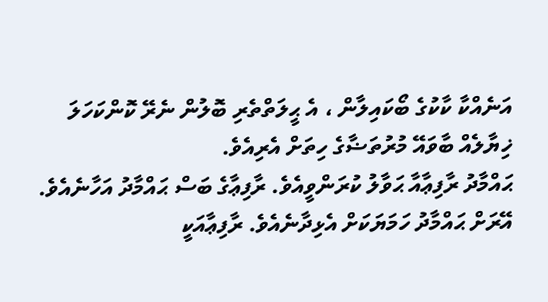އަނެއްކާ ކާކުގެ ބޯކައިލާން ، އެ ޙީލަތްތެރި ބޮލުން ނެރޭ ކޮންކަހަލަ ޚިޔާލެއް ބާވައޭ މުރުތަޟާގެ ހިތަށް އެރިއެވެ.
ޙައްމާދު ރާފިޢާއާ ޙަވާލު ކުރަންވީއެވެ. ރާފިޢާގެ ބަސް ޙައްމާދު އަހާނެއެވެ. އޭރަށް ޙައްމާދު ހަމަޔަކަށް އެޅިދާނެއެވެ. ރާފިޢާއަކީ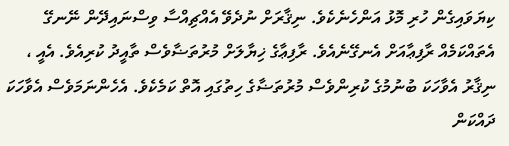ކިޔަވައިގެން ހުރި މޮޅު އަންހެނެކެވެ. ނިޤާރަށް ނުދެވޭ އެއްޗިއްސާ ވިސްނައިދޭން ނޭނގޭ އެތައްކަމެއް ރާފިޢާއަށް އެނގޭނެއެވެ. ރާފިޢާގެ ޚިޔާލަށް މުރުތަޟާވެސް ތާއީދު ކުރިއެވެ. އެއީ ، ނިޤާރު އެވާހަކަ ބުނުމުގެ ކުރިންވެސް މުރުތަޟާގެ ހިތުގައި އޮތް ކަމެކެވެ. އެހެންނަމަވެސް އެވާހަކަ ދައްކަން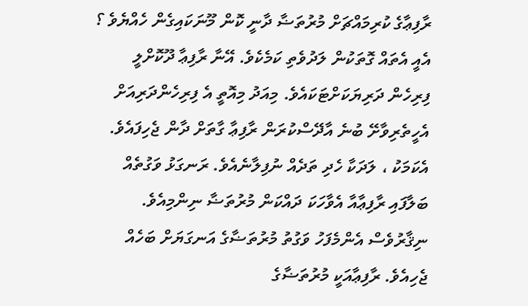ރާފިޢާގެ ކުރިމައްޗަށް މުރުތަޟާ ދާނީ ކޮން މޫނަކައިގެން ހެއްޔެވެ ؟ އެއީ އެތައް ގޮތަކުން ލަދުވެތި ކަމެކެވެ. އޭނާ ރާފިޢާ ދޫކޮށްލީ ފިރިހެން ދަރިޔަކަށްޓަކައެވެ. މިއަދު މިއޮތީ އެ ފިރިހެންދަރިއަށް އެހީތެރިވާށޭ ބުނެ އާދޭސްކުރަން ރާފިޢާ ގާތަށް ދާން ޖެހިފައެވެ. އެކަމަކު ، ލަދަކާ ހެދި ތަދެއް ނުފިލާނެއެވެ. ރަނގަޅު ވަގުތެއް ބަލާފައި ރާފިޢާއާ އެވާހަކަ ދައްކަން މުރުތަޟާ ނިންމިއެވެ. ނިޤާރުވެސް އެންމެފަހު ވަގުތު މުރުތަޟާގެ އަނގަޔަށް ބަހެއް ޖެހިއެވެ. ރާފިޢާއަކީ މުރުތަޟާގެ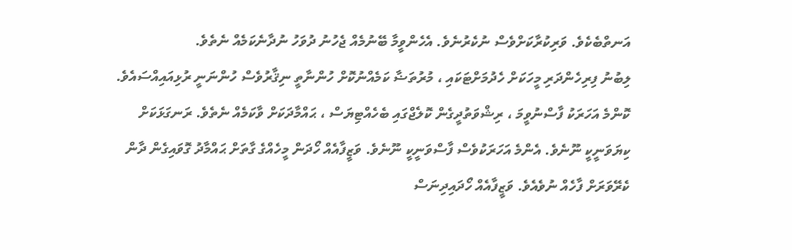އަނތްބެކެވެ. ވަރިކުރާކަށްވެސް ނުކެރުނެވެ. އެހެންވީމާ ބޭނުމެއް ޖެހުނު ދުވަހު ނުދާނެކަމެއް ނެތެވެ.
ލިބުނު ފިރިހެންދަރި މީހަކަށް ހެދުމަށްޓަކައި ، މުރުތަޟާ ކަމެއްނުކޮށް ހުންނާތީ ނިޤާރުވެސް ހުންނަނީ ރުޅިއައިއްސައެވެ. ކޮންމެ އަހަރަކު ފާސްނުވީމަ ، ރިޝްވަތުދީގެން ކޮލެޖްގައި ބެހެއްޓިޔަސް ، ޙައްމާދަކަށް ވާކަމެއް ނެތެވެ. ރަނގަޅަކަށް ކިޔަވަނީކީ ނޫނެވެ. އެންމެ އަހަރަކުވެސް ފާސްވަނީކީ ނޫނެވެ. ވަޒީފާއެއް ހޯދަން މީހެއްގެ ގާތަށް ޙައްމާދު ގޮވައިގެން ދާން ކެރޭވަރަށް ފާހެއް ނުވެއެވެ. ވަޒީފާއެއް ހޯދައިދިނަސް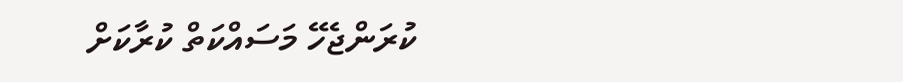ކުރަންޖެހޭ މަސައްކަތް ކުރާކަށް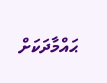ޙައްމާދަކަށް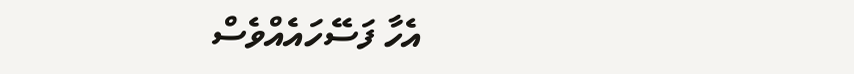އެހާ ފަސޭހައެއްވެސް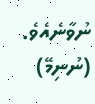ނުވާނެއެވެ.
(ނުނިމޭ)